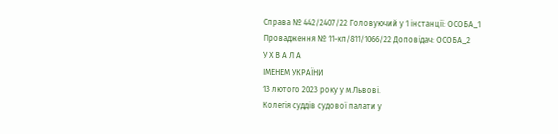Справа № 442/2407/22 Головуючий у 1 інстанції: ОСОБА_1
Провадження № 11-кп/811/1066/22 Доповідач: ОСОБА_2
У Х В А Л А
ІМЕНЕМ УКРАЇНИ
13 лютого 2023 року у м.Львові.
Колегія суддів судової палати у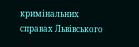кримінальних справах Львівського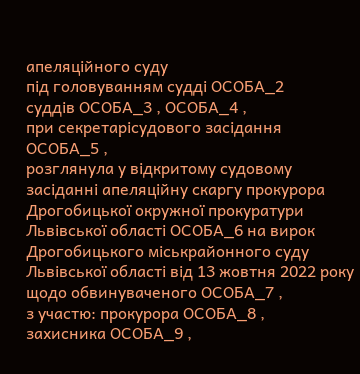апеляційного суду
під головуванням судді ОСОБА_2
суддів ОСОБА_3 , ОСОБА_4 ,
при секретарісудового засідання ОСОБА_5 ,
розглянула у відкритому судовому засіданні апеляційну скаргу прокурора Дрогобицької окружної прокуратури Львівської області ОСОБА_6 на вирок Дрогобицького міськрайонного суду Львівської області від 13 жовтня 2022 року щодо обвинуваченого ОСОБА_7 ,
з участю: прокурора ОСОБА_8 ,
захисника ОСОБА_9 ,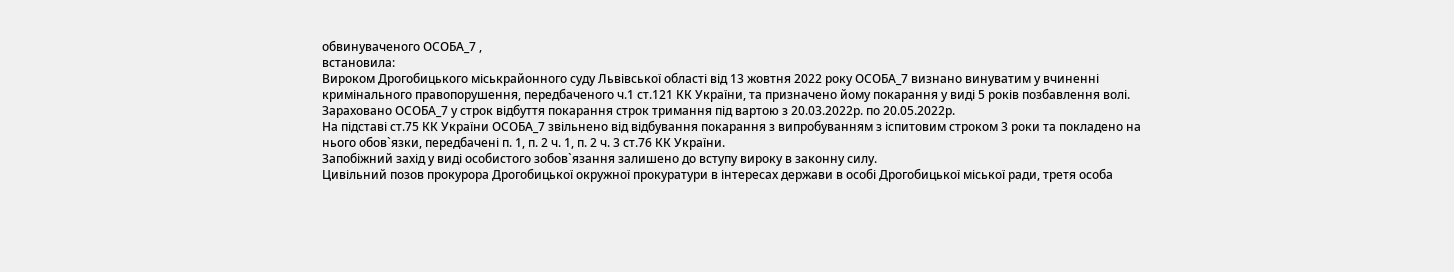обвинуваченого ОСОБА_7 ,
встановила:
Вироком Дрогобицького міськрайонного суду Львівської області від 13 жовтня 2022 року ОСОБА_7 визнано винуватим у вчиненні кримінального правопорушення, передбаченого ч.1 ст.121 КК України, та призначено йому покарання у виді 5 років позбавлення волі.
Зараховано ОСОБА_7 у строк відбуття покарання строк тримання під вартою з 20.03.2022р. по 20.05.2022р.
На підставі ст.75 КК України ОСОБА_7 звільнено від відбування покарання з випробуванням з іспитовим строком 3 роки та покладено на нього обов`язки, передбачені п. 1, п. 2 ч. 1, п. 2 ч. 3 ст.76 КК України.
Запобіжний захід у виді особистого зобов`язання залишено до вступу вироку в законну силу.
Цивільний позов прокурора Дрогобицької окружної прокуратури в інтересах держави в особі Дрогобицької міської ради, третя особа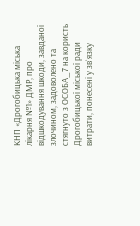КНП «Дрогобицька міська лікарня №1» ДМР, про відшкодування шкоди, завданої злочином, задоволено та стягнуто з ОСОБА_7 на користь Дрогобицької міської ради витрати, понесені у зв`язку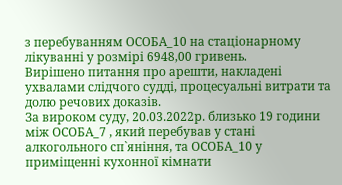з перебуванням ОСОБА_10 на стаціонарному лікуванні у розмірі 6948,00 гривень.
Вирішено питання про арешти, накладені ухвалами слідчого судді, процесуальні витрати та долю речових доказів.
За вироком суду, 20.03.2022р. близько 19 години між ОСОБА_7 , який перебував у стані алкогольного сп`яніння, та ОСОБА_10 у приміщенні кухонної кімнати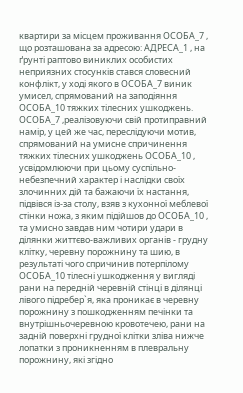квартири за місцем проживання ОСОБА_7 , що розташована за адресою: АДРЕСА_1 , на ґрунті раптово виниклих особистих неприязних стосунків стався словесний конфлікт, у ході якого в ОСОБА_7 виник умисел, спрямований на заподіяння ОСОБА_10 тяжких тілесних ушкоджень.
ОСОБА_7 ,реалізовуючи свій протиправний намір, у цей же час, переслідуючи мотив, спрямований на умисне спричинення тяжких тілесних ушкоджень ОСОБА_10 , усвідомлюючи при цьому суспільно-небезпечний характер і наслідки своїх злочинних дій та бажаючи їх настання, підвівся із-за столу, взяв з кухонної меблевої стінки ножа, з яким підійшов до ОСОБА_10 , та умисно завдав ним чотири удари в ділянки життєво-важливих органів - грудну клітку, черевну порожнину та шию, в результаті чого спричинив потерпілому ОСОБА_10 тілесні ушкодження у вигляді рани на передній черевній стінці в ділянці лівого підребер`я, яка проникає в черевну порожнину з пошкодженням печінки та внутрішньочеревною кровотечею, рани на задній поверхні грудної клітки зліва нижче лопатки з проникненням в плевральну порожнину, які згідно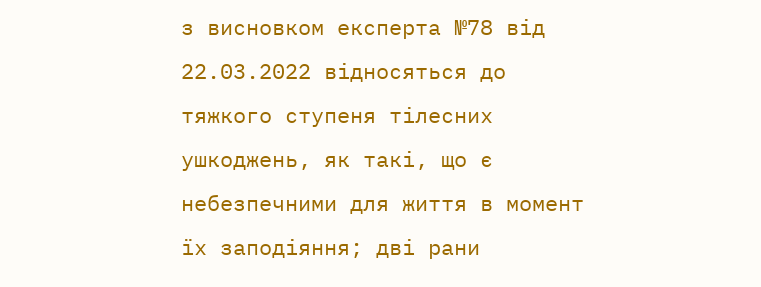з висновком експерта №78 від 22.03.2022 відносяться до тяжкого ступеня тілесних ушкоджень, як такі, що є небезпечними для життя в момент їх заподіяння; дві рани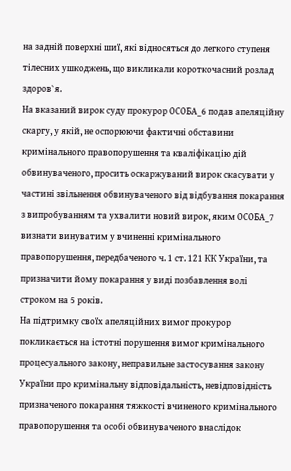на задній поверхні шиї, які відносяться до легкого ступеня тілесних ушкоджень, що викликали короткочасний розлад здоров`я.
На вказаний вирок суду прокурор ОСОБА_6 подав апеляційну скаргу, у якій, не оспорюючи фактичні обставини кримінального правопорушення та кваліфікацію дій обвинуваченого, просить оскаржуваний вирок скасувати у частині звільнення обвинуваченого від відбування покарання з випробуванням та ухвалити новий вирок, яким ОСОБА_7 визнати винуватим у вчиненні кримінального правопорушення, передбаченого ч. 1 ст. 121 КК України, та призначити йому покарання у виді позбавлення волі строком на 5 років.
На підтримку своїх апеляційних вимог прокурор покликається на істотні порушення вимог кримінального процесуального закону, неправильне застосування закону України про кримінальну відповідальність, невідповідність призначеного покарання тяжкості вчиненого кримінального правопорушення та особі обвинуваченого внаслідок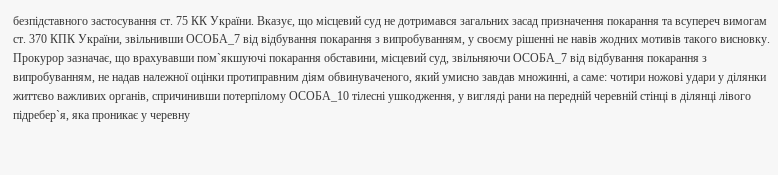безпідставного застосування ст. 75 КК України. Вказує, що місцевий суд не дотримався загальних засад призначення покарання та всупереч вимогам ст. 370 КПК України, звільнивши ОСОБА_7 від відбування покарання з випробуванням, у своєму рішенні не навів жодних мотивів такого висновку.
Прокурор зазначає, що врахувавши пом`якшуючі покарання обставини, місцевий суд, звільняючи ОСОБА_7 від відбування покарання з випробуванням, не надав належної оцінки протиправним діям обвинуваченого, який умисно завдав множинні, а саме: чотири ножові удари у ділянки життєво важливих органів, спричинивши потерпілому ОСОБА_10 тілесні ушкодження, у вигляді рани на передній черевній стінці в ділянці лівого підребер`я, яка проникає у черевну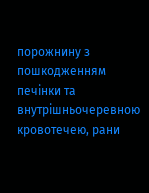порожнину з пошкодженням печінки та внутрішньочеревною кровотечею, рани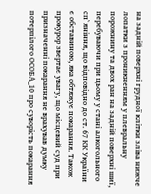на задній поверхні грудної клітки зліва нижче лопатки з проникненням у плевральну порожнину та двох ран на задній поверхні шиї, перебуваючи при цьому у стані алкогольного сп`яніння, що відповідно до ст. 67 КК України є обставиною, яка обтяжує покарання. Також прокурор звертає увагу, що місцевий суд при призначенні покарання не врахував думку потерпілого ОСОБА_10 про суворість покарання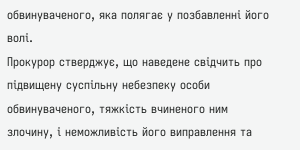обвинуваченого, яка полягає у позбавленні його волі.
Прокурор стверджує, що наведене свідчить про підвищену суспільну небезпеку особи обвинуваченого, тяжкість вчиненого ним злочину, і неможливість його виправлення та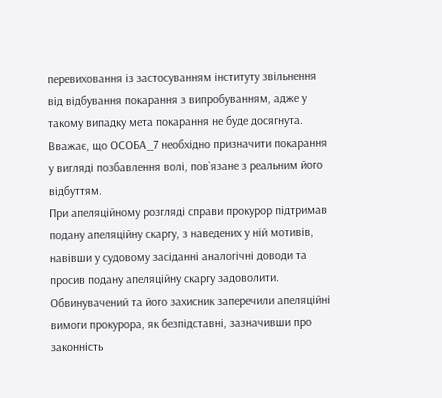перевиховання із застосуванням інституту звільнення від відбування покарання з випробуванням, адже у такому випадку мета покарання не буде досягнута. Вважає, що ОСОБА_7 необхідно призначити покарання у вигляді позбавлення волі, пов`язане з реальним його відбуттям.
При апеляційному розгляді справи прокурор підтримав подану апеляційну скаргу, з наведених у ній мотивів, навівши у судовому засіданні аналогічні доводи та просив подану апеляційну скаргу задоволити.
Обвинувачений та його захисник заперечили апеляційні вимоги прокурора, як безпідставні, зазначивши про законність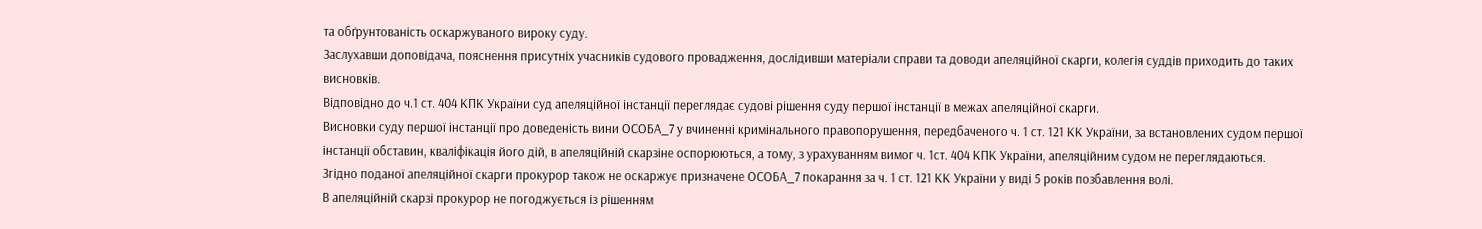та обґрунтованість оскаржуваного вироку суду.
Заслухавши доповідача, пояснення присутніх учасників судового провадження, дослідивши матеріали справи та доводи апеляційної скарги, колегія суддів приходить до таких висновків.
Відповідно до ч.1 ст. 404 КПК України суд апеляційної інстанції переглядає судові рішення суду першої інстанції в межах апеляційної скарги.
Висновки суду першої інстанції про доведеність вини ОСОБА_7 у вчиненні кримінального правопорушення, передбаченого ч. 1 ст. 121 КК України, за встановлених судом першої інстанції обставин, кваліфікація його дій, в апеляційній скарзіне оспорюються, а тому, з урахуванням вимог ч. 1ст. 404 КПК України, апеляційним судом не переглядаються.
Згідно поданої апеляційної скарги прокурор також не оскаржує призначене ОСОБА_7 покарання за ч. 1 ст. 121 КК України у виді 5 років позбавлення волі.
В апеляційній скарзі прокурор не погоджується із рішенням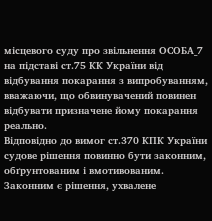місцевого суду про звільнення ОСОБА_7 на підставі ст.75 КК України від відбування покарання з випробуванням, вважаючи, що обвинувачений повинен відбувати призначене йому покарання реально.
Відповідно до вимог ст.370 КПК України судове рішення повинно бути законним, обґрунтованим і вмотивованим. Законним є рішення, ухвалене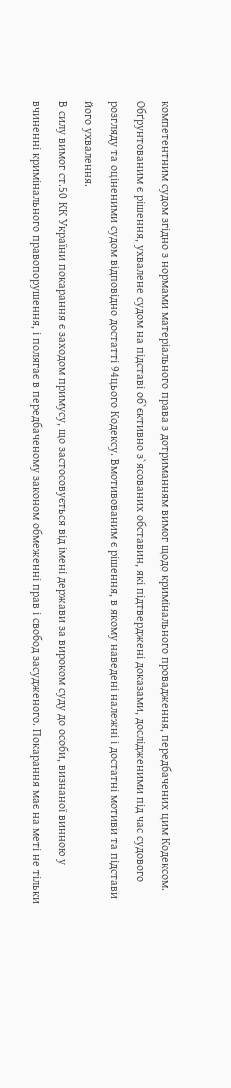компетентним судом згідно з нормами матеріального права з дотриманням вимог щодо кримінального провадження, передбачених цим Кодексом. Обґрунтованим є рішення, ухвалене судом на підставі об`єктивно з`ясованих обставин, які підтверджені доказами, дослідженими під час судового розгляду та оціненими судом відповідно достатті 94цього Кодексу. Вмотивованим є рішення, в якому наведені належні і достатні мотиви та підстави його ухвалення.
В силу вимог ст.50 КК України покарання є заходом примусу, що застосовується від імені держави за вироком суду до особи, визнаної винною у вчиненні кримінального правопорушення, і полягає в передбаченому законом обмеженні прав і свобод засудженого. Покарання має на меті не тільки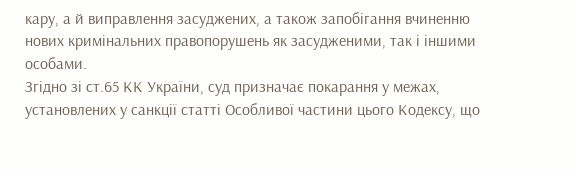кару, а й виправлення засуджених, а також запобігання вчиненню нових кримінальних правопорушень як засудженими, так і іншими особами.
Згідно зі ст.65 КК України, суд призначає покарання у межах, установлених у санкції статті Особливої частини цього Кодексу, що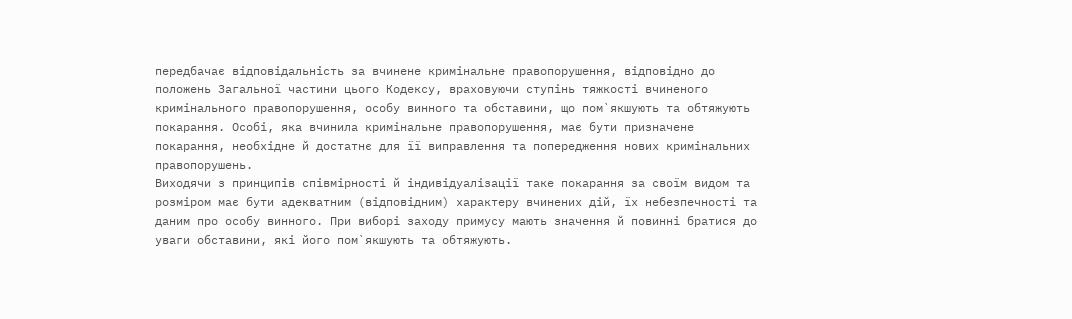передбачає відповідальність за вчинене кримінальне правопорушення, відповідно до положень Загальної частини цього Кодексу, враховуючи ступінь тяжкості вчиненого кримінального правопорушення, особу винного та обставини, що пом`якшують та обтяжують покарання. Особі, яка вчинила кримінальне правопорушення, має бути призначене покарання, необхідне й достатнє для її виправлення та попередження нових кримінальних правопорушень.
Виходячи з принципів співмірності й індивідуалізації таке покарання за своїм видом та розміром має бути адекватним (відповідним) характеру вчинених дій, їх небезпечності та даним про особу винного. При виборі заходу примусу мають значення й повинні братися до уваги обставини, які його пом`якшують та обтяжують.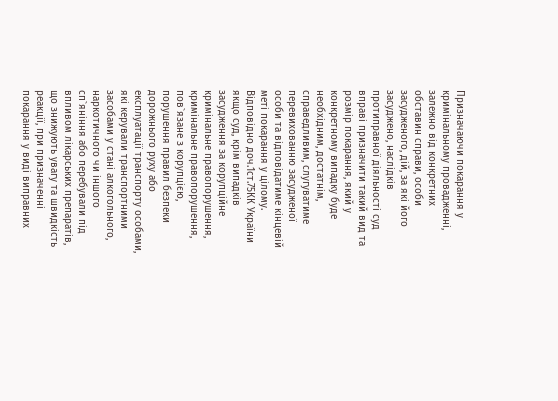Призначаючи покарання у кримінальному провадженні, залежно від конкретних обставин справи, особи засудженого, дій, за які його засуджено, наслідків протиправної діяльності суд вправі призначити такий вид та розмір покарання, який у конкретному випадку буде необхідним, достатнім, справедливим, слугуватиме перевихованню засудженої особи та відповідатиме кінцевій меті покарання у цілому.
Відповідно доч.1ст.75КК України якщо суд, крім випадків засудження за корупційне кримінальне правопорушення, кримінальне правопорушення, пов`язане з корупцією, порушення правил безпеки дорожнього руху або експлуатації транспорту особами, які керували транспортними засобами у стані алкогольного, наркотичного чи іншого сп`яніння або перебували під впливом лікарських препаратів, що знижують увагу та швидкість реакції, при призначенні покарання у виді виправних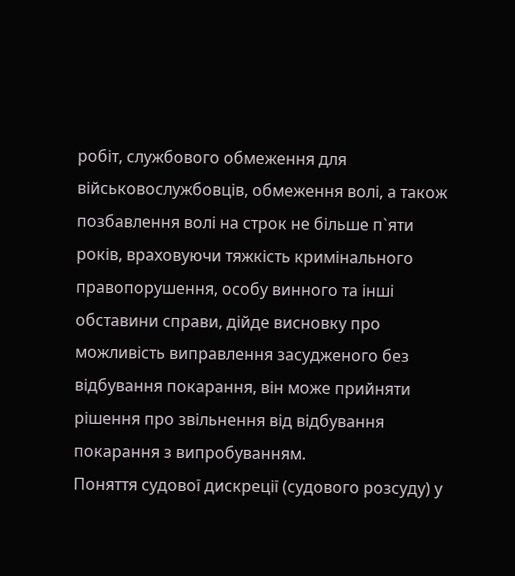робіт, службового обмеження для військовослужбовців, обмеження волі, а також позбавлення волі на строк не більше п`яти років, враховуючи тяжкість кримінального правопорушення, особу винного та інші обставини справи, дійде висновку про можливість виправлення засудженого без відбування покарання, він може прийняти рішення про звільнення від відбування покарання з випробуванням.
Поняття судової дискреції (судового розсуду) у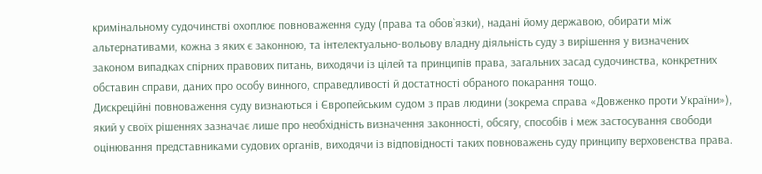кримінальному судочинстві охоплює повноваження суду (права та обов`язки), надані йому державою, обирати між альтернативами, кожна з яких є законною, та інтелектуально-вольову владну діяльність суду з вирішення у визначених законом випадках спірних правових питань, виходячи із цілей та принципів права, загальних засад судочинства, конкретних обставин справи, даних про особу винного, справедливості й достатності обраного покарання тощо.
Дискреційні повноваження суду визнаються і Європейським судом з прав людини (зокрема справа «Довженко проти України»), який у своїх рішеннях зазначає лише про необхідність визначення законності, обсягу, способів і меж застосування свободи оцінювання представниками судових органів, виходячи із відповідності таких повноважень суду принципу верховенства права.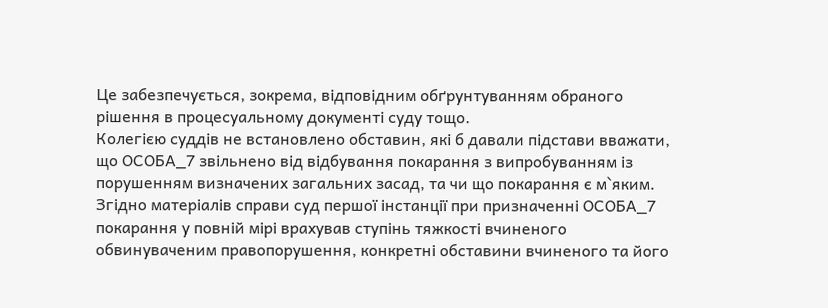Це забезпечується, зокрема, відповідним обґрунтуванням обраного рішення в процесуальному документі суду тощо.
Колегією суддів не встановлено обставин, які б давали підстави вважати, що ОСОБА_7 звільнено від відбування покарання з випробуванням із порушенням визначених загальних засад, та чи що покарання є м`яким.
Згідно матеріалів справи суд першої інстанції при призначенні ОСОБА_7 покарання у повній мірі врахував ступінь тяжкості вчиненого обвинуваченим правопорушення, конкретні обставини вчиненого та його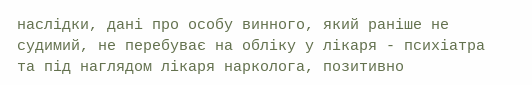наслідки, дані про особу винного, який раніше не судимий, не перебуває на обліку у лікаря - психіатра та під наглядом лікаря нарколога, позитивно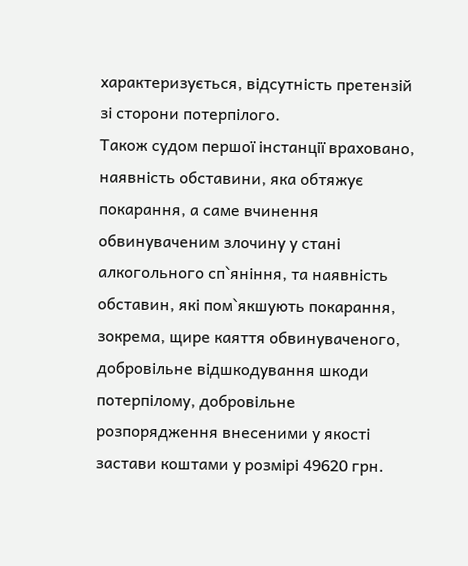характеризується, відсутність претензій зі сторони потерпілого.
Також судом першої інстанції враховано, наявність обставини, яка обтяжує покарання, а саме вчинення обвинуваченим злочину у стані алкогольного сп`яніння, та наявність обставин, які пом`якшують покарання, зокрема, щире каяття обвинуваченого, добровільне відшкодування шкоди потерпілому, добровільне розпорядження внесеними у якості застави коштами у розмірі 49620 грн.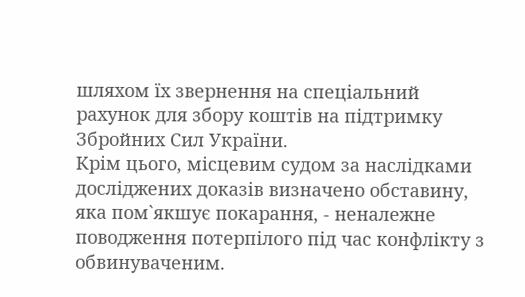шляхом їх звернення на спеціальний рахунок для збору коштів на підтримку Збройних Сил України.
Крім цього, місцевим судом за наслідками досліджених доказів визначено обставину, яка пом`якшує покарання, - неналежне поводження потерпілого під час конфлікту з обвинуваченим.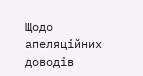Щодо апеляційних доводів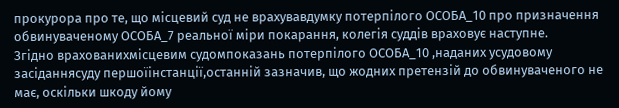прокурора про те, що місцевий суд не врахувавдумку потерпілого ОСОБА_10 про призначення обвинуваченому ОСОБА_7 реальної міри покарання, колегія суддів враховує наступне.
Згідно врахованихмісцевим судомпоказань потерпілого ОСОБА_10 ,наданих усудовому засіданнясуду першоїінстанції,останній зазначив, що жодних претензій до обвинуваченого не має, оскільки шкоду йому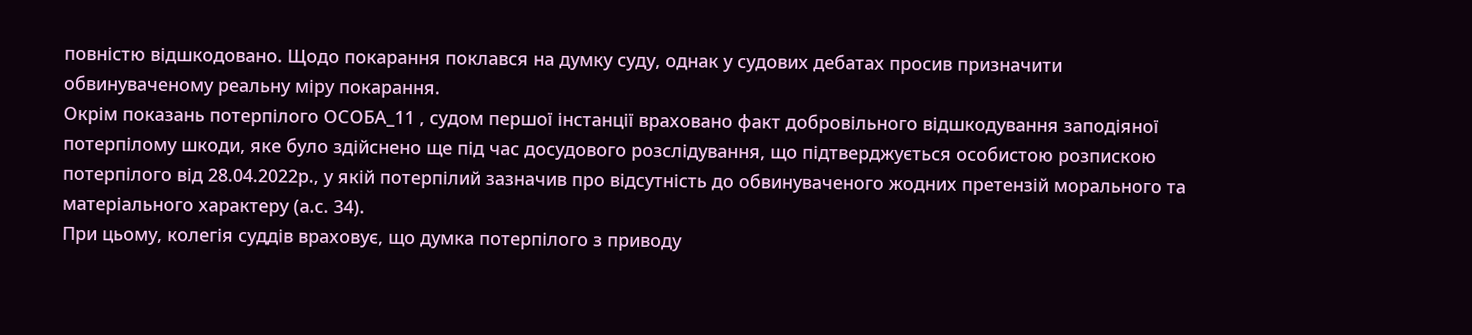повністю відшкодовано. Щодо покарання поклався на думку суду, однак у судових дебатах просив призначити обвинуваченому реальну міру покарання.
Окрім показань потерпілого ОСОБА_11 , судом першої інстанції враховано факт добровільного відшкодування заподіяної потерпілому шкоди, яке було здійснено ще під час досудового розслідування, що підтверджується особистою розпискою потерпілого від 28.04.2022р., у якій потерпілий зазначив про відсутність до обвинуваченого жодних претензій морального та матеріального характеру (а.с. 34).
При цьому, колегія суддів враховує, що думка потерпілого з приводу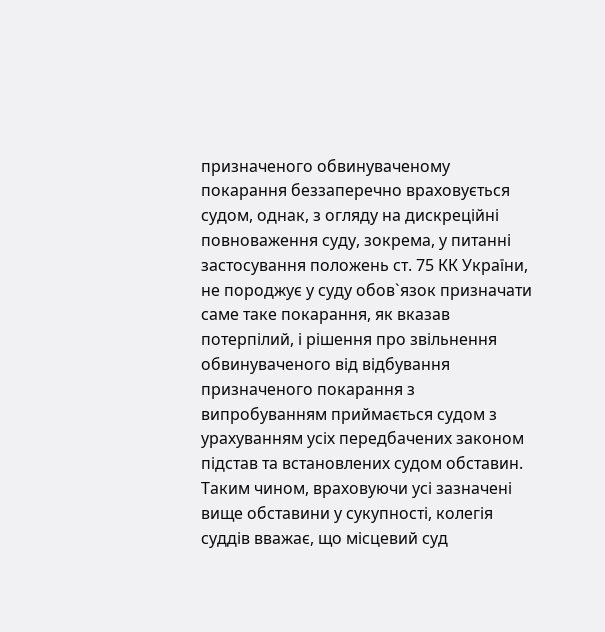призначеного обвинуваченому покарання беззаперечно враховується судом, однак, з огляду на дискреційні повноваження суду, зокрема, у питанні застосування положень ст. 75 КК України, не породжує у суду обов`язок призначати саме таке покарання, як вказав потерпілий, і рішення про звільнення обвинуваченого від відбування призначеного покарання з випробуванням приймається судом з урахуванням усіх передбачених законом підстав та встановлених судом обставин.
Таким чином, враховуючи усі зазначені вище обставини у сукупності, колегія суддів вважає, що місцевий суд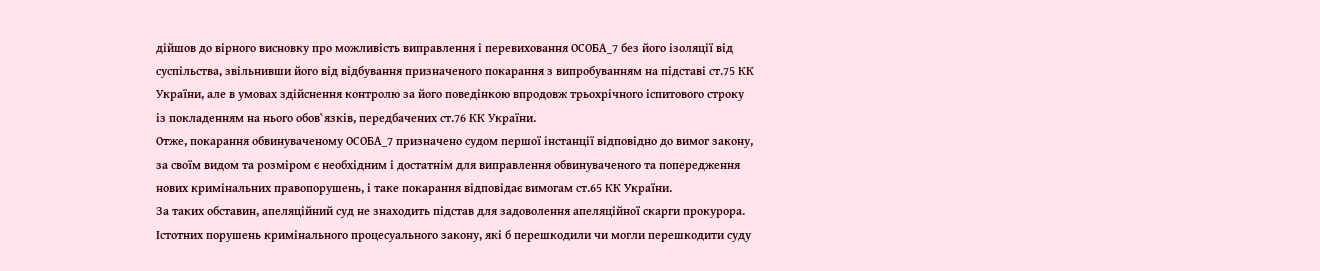дійшов до вірного висновку про можливість виправлення і перевиховання ОСОБА_7 без його ізоляції від суспільства, звільнивши його від відбування призначеного покарання з випробуванням на підставі ст.75 КК України, але в умовах здійснення контролю за його поведінкою впродовж трьохрічного іспитового строку із покладенням на нього обов`язків, передбачених ст.76 КК України.
Отже, покарання обвинуваченому ОСОБА_7 призначено судом першої інстанції відповідно до вимог закону, за своїм видом та розміром є необхідним і достатнім для виправлення обвинуваченого та попередження нових кримінальних правопорушень, і таке покарання відповідає вимогам ст.65 КК України.
За таких обставин, апеляційний суд не знаходить підстав для задоволення апеляційної скарги прокурора.
Істотних порушень кримінального процесуального закону, які б перешкодили чи могли перешкодити суду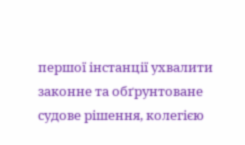першої інстанції ухвалити законне та обґрунтоване судове рішення, колегією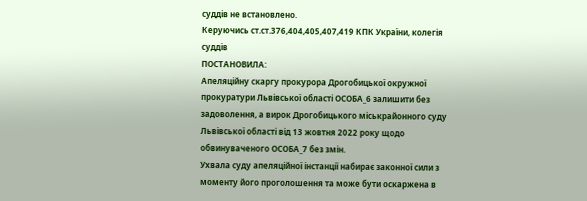суддів не встановлено.
Керуючись ст.ст.376,404,405,407,419 КПК України, колегія суддів
ПОСТАНОВИЛА:
Апеляційну скаргу прокурора Дрогобицької окружної прокуратури Львівської області ОСОБА_6 залишити без задоволення, а вирок Дрогобицького міськрайонного суду Львівської області від 13 жовтня 2022 року щодо обвинуваченого ОСОБА_7 без змін.
Ухвала суду апеляційної інстанції набирає законної сили з моменту його проголошення та може бути оскаржена в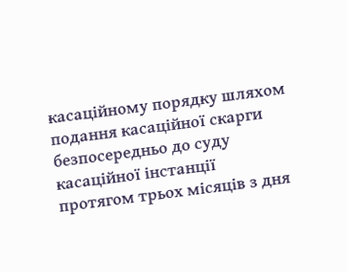касаційному порядку шляхом подання касаційної скарги безпосередньо до суду касаційної інстанції протягом трьох місяців з дня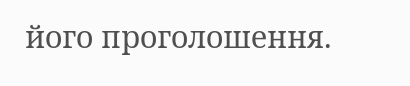його проголошення.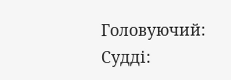Головуючий:
Судді: